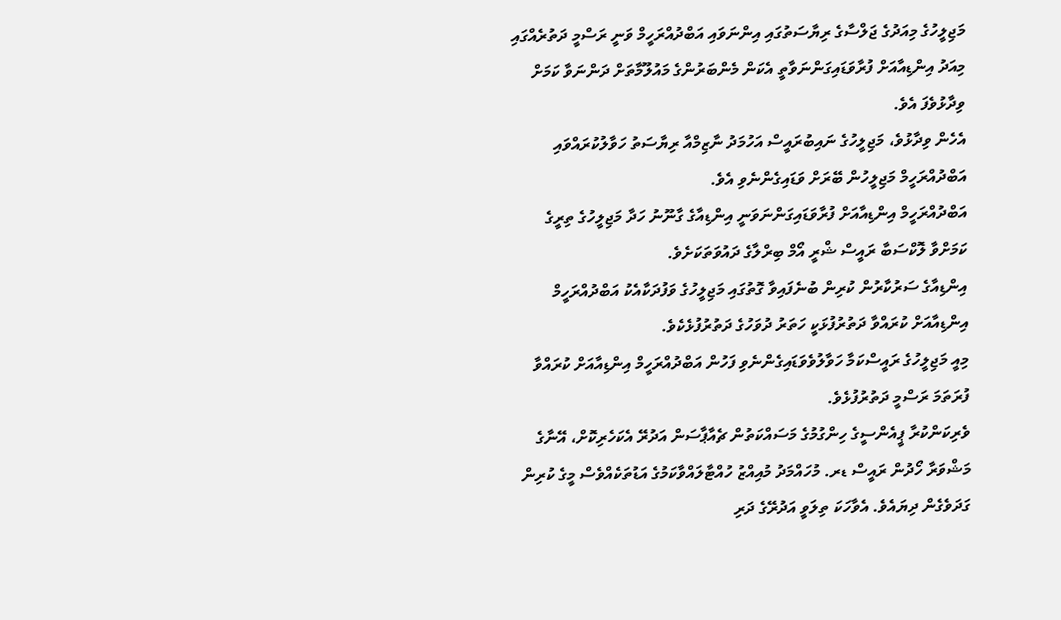މަޖިލީހުގެ މިއަދުގެ ޖަލްސާގެ ރިޔާސަތުގައި އިންނަވައި އަބްދުއްރަހީމް ވަނީ ރަސްމީ ދަތުރެއްގައި މިއަދު އިންޑިއާއަށް ފުރާވަޑައިގަންނަވާތީ އެކަން މެންބަރުންގެ މައުލޫމާތަށް ދަންނަވާ ކަމަށް ވިދާޅުވެފަ އެވެ.
އެހެން ވިދާޅުވެ، މަޖިލީހުގެ ނައިބުރައީސް އަހުމަދު ނާޒިމްއާ ރިޔާސަތު ހަވާލުކުރައްވައި އަބްދުއްރަހީމް މަޖިލީހުން ބޭރަށް ވަޑައިގެންނެވި އެވެ.
އަބްދުއްރަހީމް އިންޑިއާއަށް ފުރާވަޑައިގަންނަވަނީ އިންޑިއާގެ ގާނޫނު ހަދާ މަޖިލީހުގެ ތިރީގެ ކަމަށްވާ ލޮކްސަބާ ރައީސް ޝްރީ އޯމް ބިރްލާގެ ދައުވަތަކަށެވެ.
އިންޑިއާގެ ސަރުކާރުން ކުރިން ބުނެފައިވާ ގޮތުގައި މަޖިލީހުގެ ވަފުދަކާއެކު އަބްދުއްރަހީމް އިންޑިއާއަށް ކުރައްވާ ދަތުރުފުޅަކީ ހަތަރު ދުވަހުގެ ދަތުރުފުޅެކެވެ.
މިއީ މަޖިލީހުގެ ރައީސްކަމާ ހަވާލުވެވަޑައިގެންނެވި ފަހުން އަބްދުއްރަހީމް އިންޑިއާއަށް ކުރައްވާ ފުރަތަމަ ރަސްމީ ދަތުރުފުޅެވެ.
ވެރިކަންކުރާ ޕީއެންސީގެ ހިންގުމުގެ މަސައްކަތުން ޗެއާޕާސަން އަދުރޭ އެކަހެރިކޮށް، އޭނާގެ މަޝްވަރާ ހޯދުން ރައީސް ޑރ. މުހައްމަދު މުއިއްޒު ހުއްޓާލައްވާކަމުގެ އަޑުތަކެއްވެސް މީގެ ކުރިން ގަދަވެގެން ދިޔައެވެ. އެވާހަކަ ތިލަވީ އަދުރޭގެ ދަރި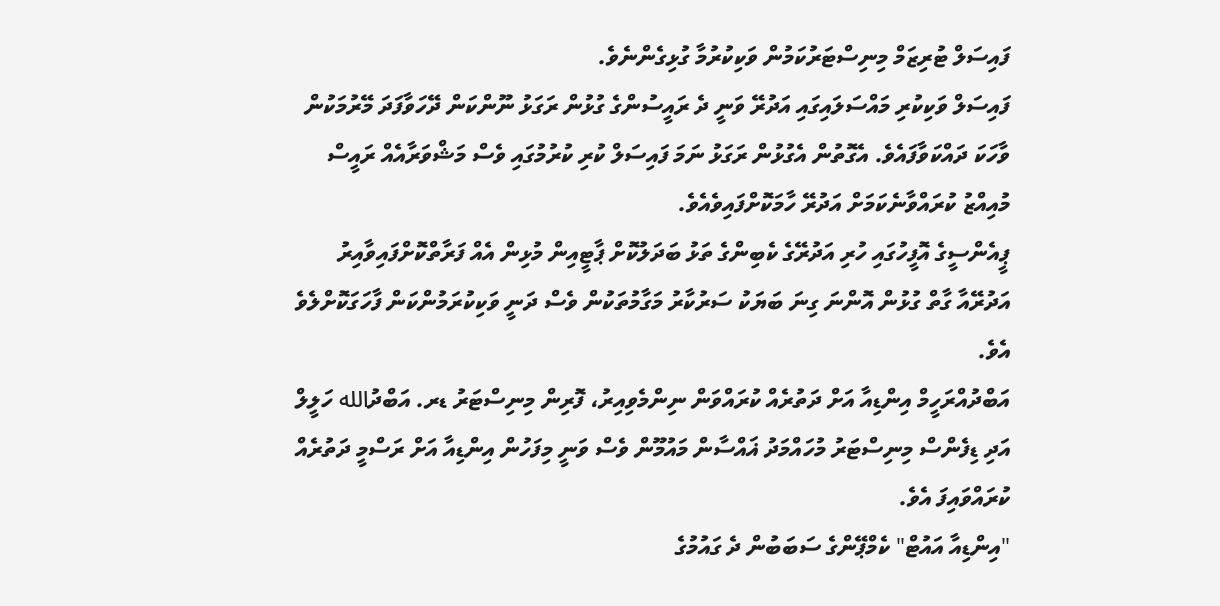ފައިސަލް ޓުރިޒަމް މިނިސްޓަރުކަމުން ވަކިކުރުމާ ގުޅިގެންނެވެ.
ފައިސަލް ވަކިކުރި މައްސަލައިގައި އަދުރޭ ވަނީ ދެ ރައީސުންގެ ގުޅުން ރަގަޅު ނޫންކަން ދޭހަވާފަދަ މޭރުމަކުން ވާހަކަ ދައްކަވާފައެވެ. އެގޮތުން އެގުޅުން ރަގަޅު ނަމަ ފައިސަލް ކުރި ކުރުމުގައި ވެސް މަޝްވަރާއެއް ރައީސް މުއިއްޒު ކުރައްވާނެކަމަށް އަދުރޭ ހާމަކޮށްފައިވެއެވެ.
ޕީއެންސީގެ އޮފީހުގައި ހުރި އަދުރޭގެ ކެބިންގެ ތަޅު ބަދަލުކޮށް ޕާޓީއިން މުޅިން އެއް ފަރާތްކޮށްފައިވާއިރު އަދުރޭއާ ގާތް ގުޅުން އޮންނަ ގިނަ ބަޔަކު ސަރުކާރު މަގާމުތަކުން ވެސް ދަނީ ވަކިކުރަމުންކަން ފާހަގަކޮށްލެވެ އެވެ.
އަބްދުއްރަހީމް އިންޑިއާ އަށް ދަތުރެއް ކުރައްވަން ނިންމެވިއިރު، ފޮރިން މިނިސްޓަރު ޑރ. އަބްދުالله ހަލީލް އަދި ޑިފެންސް މިނިސްޓަރު މުހައްމަދު ޣައްސާން މައުމޫން ވެސް ވަނީ މިފަހުން އިންޑިއާ އަށް ރަސްމީ ދަތުރެއް ކުރައްވައިފަ އެވެ.
"އިންޑިއާ އައުޓް" ކެމްޕޭންގެ ސަބަބުން ދެ ގައުމުގެ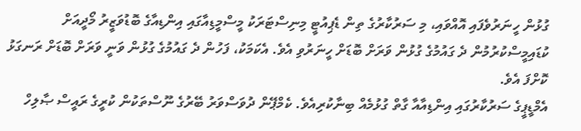ގުޅުން ހީނަރުވެފައި އޮއްވައި، މި ސަރުކާރުގެ ތިން ޑެޕިއުޓީ މިނިސްޓަރަކު މީސްމީޑިއާގައި އިންޑިއާގެ ބޮޑުވަޒީރު މޯދީއަށް ކުޑައިމީސްކުރުމުން ދެ ގައުމުގެ ގުޅުން ވަރަށް ބޮޑަށް ހީނަރުވި އެވެ. އެކަމަކު، ފަހުން ދެ ގައުމުގެ ގުޅުން ވަނީ ވަރަށް ބޮޑަށް ރަނގަޅު ކޮށްފަ އެވެ.
އެމްޑީޕީގެ ސަރުކާރުގައި އިންޑިއާއާ ގާތް ގުޅުމެއް ބިނާކުރިއެވެ. ކެމްޕޭން ދުވަސްވަރު ބޭރުގެ ނޫސްތަކުން ކުރީގެ ރައީސް ޞާލިހް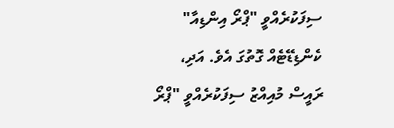ސިފަކުރެއްވީ "ޕްރޯ އިންޑިއާ" ކެންޑިޑޭޓެއް ގޮތުގަ އެވެ. އަދި، ރައީސް މުއިއްޒު ސިފަކުރެއްވީ "ޕްރޯ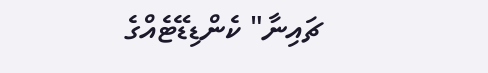ޗައިނާ" ކެންޑިޑޭޓެއްގެ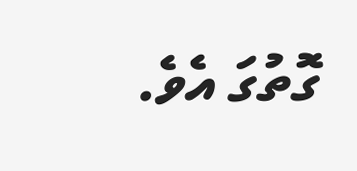ގޮތުގަ އެވެ.